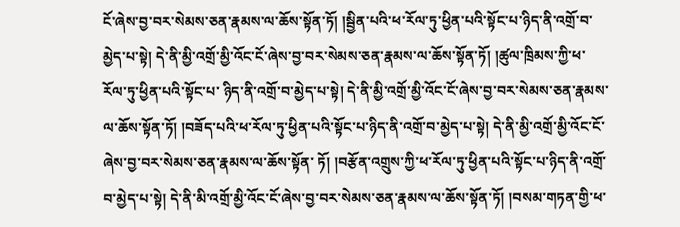ངོ་ཞེས་བྱ་བར་སེམས་ཅན་རྣམས་ལ་ཆོས་སྟོན་ཏོ། །སྦྱིན་པའི་ཕ་རོལ་ཏུ་ཕྱིན་པའི་སྟོང་པ་ཉིད་ནི་འགྲོ་བ་མྱེད་པ་སྟེ། དེ་ནི་མྱི་འགྲོ་མྱི་འོང་ངོ་ཞེས་བྱ་བར་སེམས་ཅན་རྣམས་ལ་ཆོས་སྟོན་ཏོ། །ཚུལ་ཁྲིམས་ཀྱི་ཕ་རོལ་ཏུ་ཕྱིན་པའི་སྟོང་པ་ ཉིད་ནི་འགྲོ་བ་མྱེད་པ་སྟེ། དེ་ནི་མྱི་འགྲོ་མྱི་འོང་ངོ་ཞེས་བྱ་བར་སེམས་ཅན་རྣམས་ལ་ཆོས་སྟོན་ཏོ། །བཟོད་པའི་ཕ་རོལ་ཏུ་ཕྱིན་པའི་སྟོང་པ་ཉིད་ནི་འགྲོ་བ་མྱེད་པ་སྟེ། དེ་ནི་མྱི་འགྲོ་མྱི་འོང་ངོ་ཞེས་བྱ་བར་སེམས་ཅན་རྣམས་ལ་ཆོས་སྟོན་ ཏོ། །བརྩོན་འགྲུས་ཀྱི་ཕ་རོལ་ཏུ་ཕྱིན་པའི་སྟོང་པ་ཉིད་ནི་འགྲོ་བ་མྱེད་པ་སྟེ། དེ་ནི་མི་འགྲོ་མྱི་འོང་ངོ་ཞེས་བྱ་བར་སེམས་ཅན་རྣམས་ལ་ཆོས་སྟོན་ཏོ། །བསམ་གཏན་གྱི་ཕ་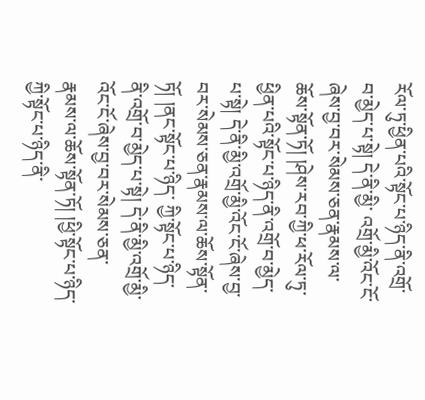རོལ་ཏུ་ཕྱིན་པའི་སྟོང་པ་ཉིད་ནི་འགྲོ་བ་མྱེད་པ་སྟེ། དེ་ནི་མྱི་ འགྲོ་མྱི་འོང་ངོ་ཞེས་བྱ་བར་སེམས་ཅན་རྣམས་ལ་ཆོས་སྟོན་ཏོ། །ཤེས་རབ་ཀྱི་ཕ་རོལ་ཏུ་ཕྱིན་པའི་སྟོང་པ་ཉིད་ནི་འགྲོ་བ་མྱེད་པ་སྟེ། དེ་ནི་མྱི་འགྲོ་མྱི་འོང་ངོ་ཞེས་བྱ་བར་སེམས་ཅན་རྣམས་ལ་ཆོས་སྟོན་ཏོ། །ནང་སྟོང་པ་ཉིད་ ཀྱི་སྟོང་པ་ཉིད་ནི་འགྲོ་བ་མྱེད་པ་སྟེ། དེ་ནི་མྱི་འགྲོ་མྱི་འོང་ངོ་ཞེས་བྱ་བར་སེམས་ཅན་རྣམས་ལ་ཆོས་སྟོན་ཏོ། །ཕྱི་སྟོང་པ་ཉིད་ཀྱི་སྟོང་པ་ཉིད་ནི་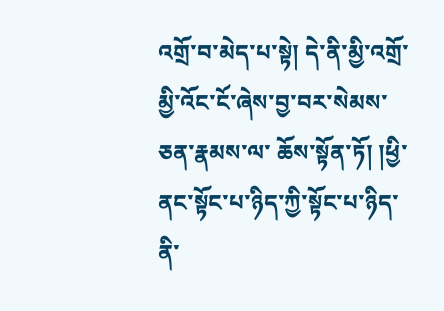འགྲོ་བ་མེད་པ་སྟེ། དེ་ནི་མྱི་འགྲོ་མྱི་འོང་ངོ་ཞེས་བྱ་བར་སེམས་ཅན་རྣམས་ལ་ ཆོས་སྟོན་ཏོ། །ཕྱི་ནང་སྟོང་པ་ཉིད་ཀྱི་སྟོང་པ་ཉིད་ནི་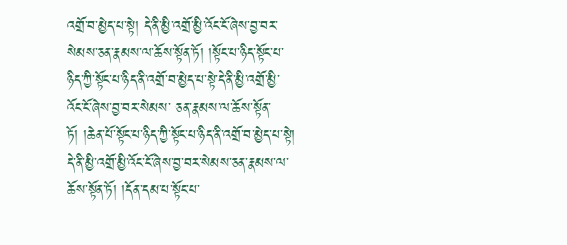འགྲོ་བ་མྱེད་པ་སྟེ། དེ་ནི་མྱི་འགྲོ་མྱི་འོང་ངོ་ཞེས་བྱ་བར་སེམས་ཅན་རྣམས་ལ་ཆོས་སྟོན་ཏོ། །སྟོང་པ་ཉིད་སྟོང་པ་ཉིད་ཀྱི་སྟོང་པ་ཉིད་ནི་འགྲོ་བ་མྱེད་པ་སྟེ་དེ་ནི་མྱི་འགྲོ་མྱི་འོང་ངོ་ཞེས་བྱ་བར་སེམས་ ཅན་རྣམས་ལ་ཆོས་སྟོན་ཏོ། །ཆེན་པོ་སྟོང་པ་ཉིད་ཀྱི་སྟོང་པ་ཉིད་ནི་འགྲོ་བ་མྱེད་པ་སྟེ། དེ་ནི་མྱི་འགྲོ་མྱི་འོང་ངོ་ཞེས་བྱ་བར་སེམས་ཅན་རྣམས་ལ་ཆོས་སྟོན་ཏོ། །དོན་དམ་པ་སྟོང་པ་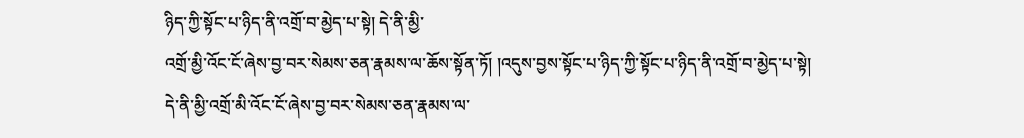ཉིད་ཀྱི་སྟོང་པ་ཉིད་ནི་འགྲོ་བ་མྱེད་པ་སྟེ། དེ་ནི་མྱི་
འགྲོ་མྱི་འོང་ངོ་ཞེས་བྱ་བར་སེམས་ཅན་རྣམས་ལ་ཆོས་སྟོན་ཏོ། །འདུས་བྱས་སྟོང་པ་ཉིད་ཀྱི་སྟོང་པ་ཉིད་ནི་འགྲོ་བ་མྱེད་པ་སྟེ། དེ་ནི་མྱི་འགྲོ་མི་འོང་ངོ་ཞེས་བྱ་བར་སེམས་ཅན་རྣམས་ལ་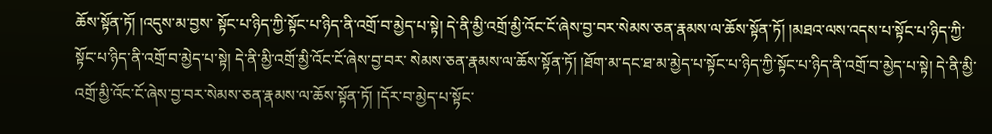ཆོས་སྟོན་ཏོ། །འདུས་མ་བྱས་ སྟོང་པ་ཉིད་ཀྱི་སྟོང་པ་ཉིད་ནི་འགྲོ་བ་མྱེད་པ་སྟེ། དེ་ནི་མྱི་འགྲོ་མྱི་འོང་ངོ་ཞེས་བྱ་བར་སེམས་ཅན་རྣམས་ལ་ཆོས་སྟོན་ཏོ། །མཐའ་ལས་འདས་པ་སྟོང་པ་ཉིད་ཀྱི་སྟོང་པ་ཉིད་ནི་འགྲོ་བ་མྱེད་པ་སྟེ། དེ་ནི་མྱི་འགྲོ་མྱི་འོང་ངོ་ཞེས་བྱ་བར་ སེམས་ཅན་རྣམས་ལ་ཆོས་སྟོན་ཏོ། །ཐོག་མ་དང་ཐ་མ་མྱེད་པ་སྟོང་པ་ཉིད་ཀྱི་སྟོང་པ་ཉིད་ནི་འགྲོ་བ་མྱེད་པ་སྟེ། དེ་ནི་མྱི་འགྲོ་མྱི་འོང་ངོ་ཞེས་བྱ་བར་སེམས་ཅན་རྣམས་ལ་ཆོས་སྟོན་ཏོ། །དོར་བ་མྱེད་པ་སྟོང་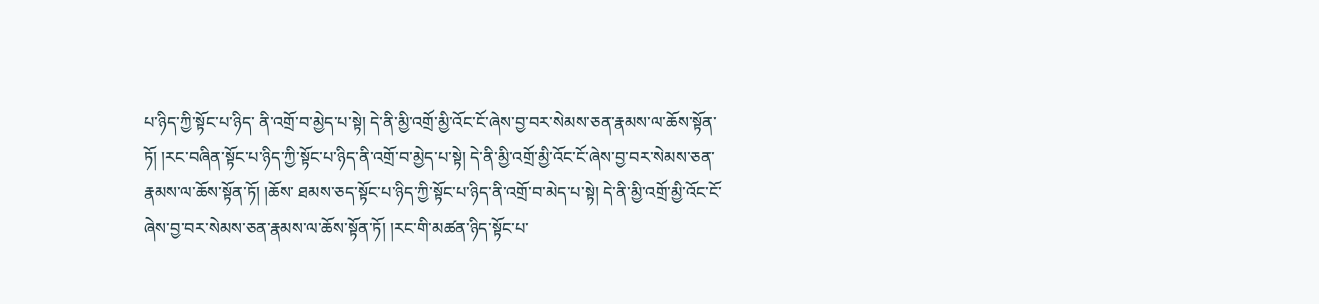པ་ཉིད་ཀྱི་སྟོང་པ་ཉིད་ ནི་འགྲོ་བ་མྱེད་པ་སྟེ། དེ་ནི་མྱི་འགྲོ་མྱི་འོང་ངོ་ཞེས་བྱ་བར་སེམས་ཅན་རྣམས་ལ་ཆོས་སྟོན་ཏོ། །རང་བཞིན་སྟོང་པ་ཉིད་ཀྱི་སྟོང་པ་ཉིད་ནི་འགྲོ་བ་མྱེད་པ་སྟེ། དེ་ནི་མྱི་འགྲོ་མྱི་འོང་ངོ་ཞེས་བྱ་བར་སེམས་ཅན་རྣམས་ལ་ཆོས་སྟོན་ཏོ། །ཆོས་ ཐམས་ཅད་སྟོང་པ་ཉིད་ཀྱི་སྟོང་པ་ཉིད་ནི་འགྲོ་བ་མེད་པ་སྟེ། དེ་ནི་མྱི་འགྲོ་མྱི་འོང་ངོ་ཞེས་བྱ་བར་སེམས་ཅན་རྣམས་ལ་ཆོས་སྟོན་ཏོ། །རང་གི་མཚན་ཉིད་སྟོང་པ་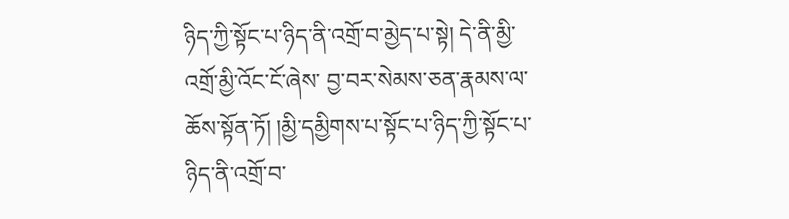ཉིད་ཀྱི་སྟོང་པ་ཉིད་ནི་འགྲོ་བ་མྱེད་པ་སྟེ། དེ་ནི་མྱི་འགྲོ་མྱི་འོང་ངོ་ཞེས་ བྱ་བར་སེམས་ཅན་རྣམས་ལ་ཆོས་སྟོན་ཏོ། །མྱི་དམྱིགས་པ་སྟོང་པ་ཉིད་ཀྱི་སྟོང་པ་ཉིད་ནི་འགྲོ་བ་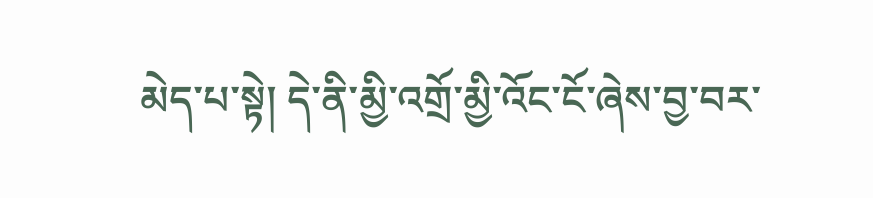མེད་པ་སྟེ། དེ་ནི་མྱི་འགྲོ་མྱི་འོང་ངོ་ཞེས་བྱ་བར་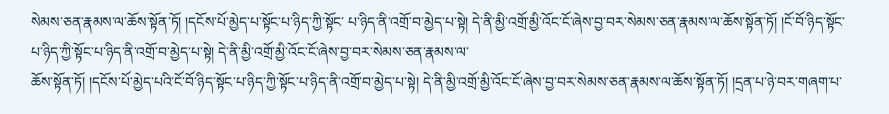སེམས་ཅན་རྣམས་ལ་ཆོས་སྟོན་ཏོ། །དངོས་པོ་མྱེད་པ་སྟོང་པ་ཉིད་ཀྱི་སྟོང་ པ་ཉིད་ནི་འགྲོ་བ་མྱེད་པ་སྟེ། དེ་ནི་མྱི་འགྲོ་མྱི་འོང་ངོ་ཞེས་བྱ་བར་སེམས་ཅན་རྣམས་ལ་ཆོས་སྟོན་ཏོ། །ངོ་བོ་ཉིད་སྟོང་པ་ཉིད་ཀྱི་སྟོང་པ་ཉིད་ནི་འགྲོ་བ་མྱེད་པ་སྟེ། དེ་ནི་མྱི་འགྲོ་མྱི་འོང་ངོ་ཞེས་བྱ་བར་སེམས་ཅན་རྣམས་ལ་
ཆོས་སྟོན་ཏོ། །དངོས་པོ་མྱེད་པའི་ངོ་བོ་ཉིད་སྟོང་པ་ཉིད་ཀྱི་སྟོང་པ་ཉིད་ནི་འགྲོ་བ་མྱེད་པ་སྟེ། དེ་ནི་མྱི་འགྲོ་མྱི་འོང་ངོ་ཞེས་བྱ་བར་སེམས་ཅན་རྣམས་ལ་ཆོས་སྟོན་ཏོ། །དྲན་པ་ཉེ་བར་གཞག་པ་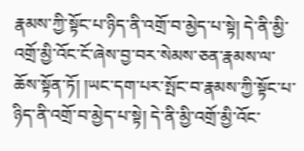རྣམས་ཀྱི་སྟོང་པ་ཉིད་ནི་འགྲོ་བ་མྱེད་པ་སྟེ། དེ་ནི་མྱི་འགྲོ་མྱི་འོང་ངོ་ཞེས་བྱ་བར་སེམས་ཅན་རྣམས་ལ་ཆོས་སྟོན་ཏོ། །ཡང་དག་པར་སྤོང་བ་རྣམས་ཀྱི་སྟོང་པ་ཉིད་ནི་འགྲོ་བ་མྱེད་པ་སྟེ། དེ་ནི་མྱི་འགྲོ་མྱི་འོང་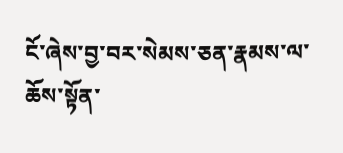ངོ་ཞེས་བྱ་བར་སེམས་ཅན་རྣམས་ལ་ཆོས་སྟོན་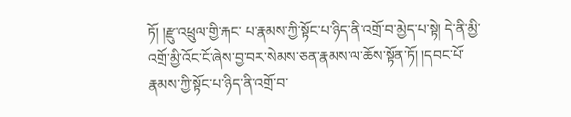ཏོ། །རྫུ་འཕྲུལ་གྱི་རྐང་ པ་རྣམས་ཀྱི་སྟོང་པ་ཉིད་ནི་འགྲོ་བ་མྱེད་པ་སྟེ། དེ་ནི་མྱི་འགྲོ་མྱི་འོང་ངོ་ཞེས་བྱ་བར་སེམས་ཅན་རྣམས་ལ་ཆོས་སྟོན་ཏོ། །དབང་པོ་རྣམས་ཀྱི་སྟོང་པ་ཉིད་ནི་འགྲོ་བ་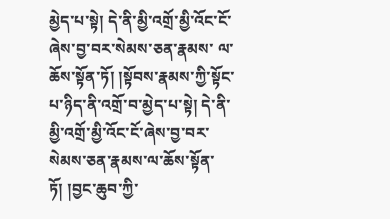མྱེད་པ་སྟེ། དེ་ནི་མྱི་འགྲོ་མྱི་འོང་ངོ་ཞེས་བྱ་བར་སེམས་ཅན་རྣམས་ ལ་ཆོས་སྟོན་ཏོ། །སྟོབས་རྣམས་ཀྱི་སྟོང་པ་ཉིད་ནི་འགྲོ་བ་མྱེད་པ་སྟེ། དེ་ནི་མྱི་འགྲོ་མྱི་འོང་ངོ་ཞེས་བྱ་བར་སེམས་ཅན་རྣམས་ལ་ཆོས་སྟོན་ཏོ། །བྱང་ཆུབ་ཀྱི་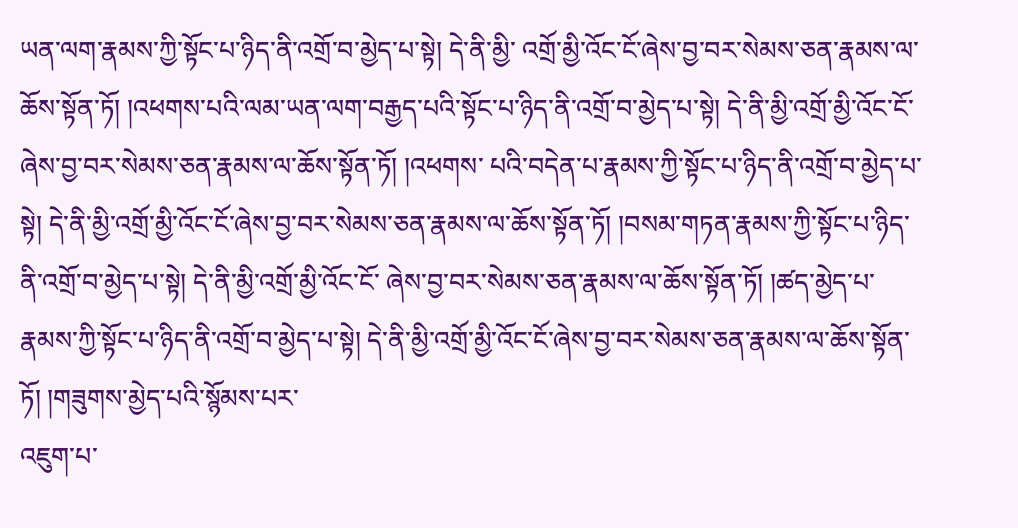ཡན་ལག་རྣམས་ཀྱི་སྟོང་པ་ཉིད་ནི་འགྲོ་བ་མྱེད་པ་སྟེ། དེ་ནི་མྱི་ འགྲོ་མྱི་འོང་ངོ་ཞེས་བྱ་བར་སེམས་ཅན་རྣམས་ལ་ཆོས་སྟོན་ཏོ། །འཕགས་པའི་ལམ་ཡན་ལག་བརྒྱད་པའི་སྟོང་པ་ཉིད་ནི་འགྲོ་བ་མྱེད་པ་སྟེ། དེ་ནི་མྱི་འགྲོ་མྱི་འོང་ངོ་ཞེས་བྱ་བར་སེམས་ཅན་རྣམས་ལ་ཆོས་སྟོན་ཏོ། །འཕགས་ པའི་བདེན་པ་རྣམས་ཀྱི་སྟོང་པ་ཉིད་ནི་འགྲོ་བ་མྱེད་པ་སྟེ། དེ་ནི་མྱི་འགྲོ་མྱི་འོང་ངོ་ཞེས་བྱ་བར་སེམས་ཅན་རྣམས་ལ་ཆོས་སྟོན་ཏོ། །བསམ་གཏན་རྣམས་ཀྱི་སྟོང་པ་ཉིད་ནི་འགྲོ་བ་མྱེད་པ་སྟེ། དེ་ནི་མྱི་འགྲོ་མྱི་འོང་ངོ་ ཞེས་བྱ་བར་སེམས་ཅན་རྣམས་ལ་ཆོས་སྟོན་ཏོ། །ཚད་མྱེད་པ་རྣམས་ཀྱི་སྟོང་པ་ཉིད་ནི་འགྲོ་བ་མྱེད་པ་སྟེ། དེ་ནི་མྱི་འགྲོ་མྱི་འོང་ངོ་ཞེས་བྱ་བར་སེམས་ཅན་རྣམས་ལ་ཆོས་སྟོན་ཏོ། །གཟུགས་མྱེད་པའི་སྙོམས་པར་
འཇུག་པ་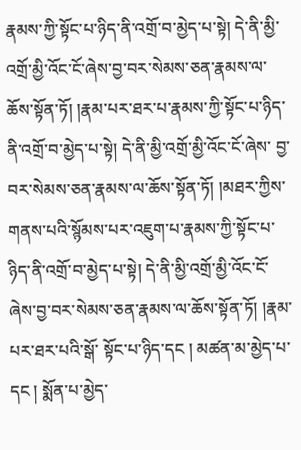རྣམས་ཀྱི་སྟོང་པ་ཉིད་ནི་འགྲོ་བ་མྱེད་པ་སྟེ། དེ་ནི་མྱི་འགྲོ་མྱི་འོང་ངོ་ཞེས་བྱ་བར་སེམས་ཅན་རྣམས་ལ་ཆོས་སྟོན་ཏོ། །རྣམ་པར་ཐར་པ་རྣམས་ཀྱི་སྟོང་པ་ཉིད་ནི་འགྲོ་བ་མྱེད་པ་སྟེ། དེ་ནི་མྱི་འགྲོ་མྱི་འོང་ངོ་ཞེས་ བྱ་བར་སེམས་ཅན་རྣམས་ལ་ཆོས་སྟོན་ཏོ། །མཐར་ཀྱིས་གནས་པའི་སྙོམས་པར་འཇུག་པ་རྣམས་ཀྱི་སྟོང་པ་ཉིད་ནི་འགྲོ་བ་མྱེད་པ་སྟེ། དེ་ནི་མྱི་འགྲོ་མྱི་འོང་ངོ་ཞེས་བྱ་བར་སེམས་ཅན་རྣམས་ལ་ཆོས་སྟོན་ཏོ། །རྣམ་པར་ཐར་པའི་སྒོ་ སྟོང་པ་ཉིད་དང ། མཚན་མ་མྱེད་པ་དང ། སྨོན་པ་མྱེད་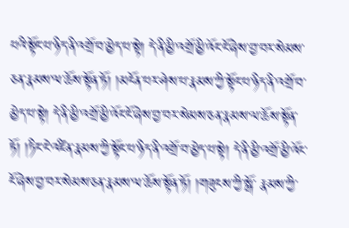པའི་སྟོང་པ་ཉིད་ནི་འགྲོ་བ་མྱེད་པ་སྟེ། དེ་ནི་མྱི་འགྲོ་མྱི་འོང་ངོ་ཞེས་བྱ་བར་སེམས་ཅན་རྣམས་ལ་ཆོས་སྟོན་ཏོ། །མངོན་པར་ཤེས་པ་རྣམས་ཀྱི་སྟོང་པ་ཉིད་ནི་འགྲོ་བ་མྱེད་པ་སྟེ། དེ་ནི་མྱི་འགྲོ་མྱི་འོང་ངོ་ཞེས་བྱ་བར་སེམས་ཅན་རྣམས་ལ་ཆོས་སྟོན་ཏོ། །ཏིང་ངེ་འཛིན་རྣམས་ཀྱི་སྟོང་པ་ཉིད་ནི་འགྲོ་བ་མྱེད་པ་སྟེ། དེ་ནི་མྱི་འགྲོ་མྱི་འོང་ངོ་ཞེས་བྱ་བར་སེམས་ཅན་རྣམས་ལ་ཆོས་སྟོན་ཏོ། །གཟུངས་ཀྱི་སྒོ་ རྣམས་ཀྱི་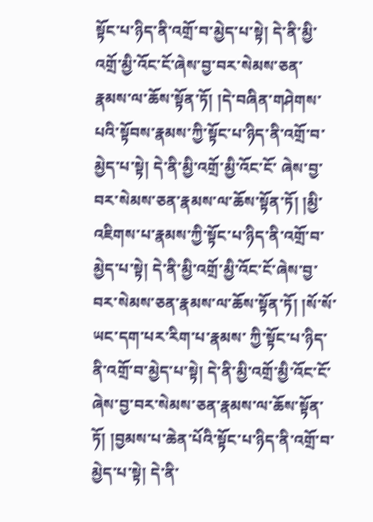སྟོང་པ་ཉིད་ནི་འགྲོ་བ་མྱེད་པ་སྟེ། དེ་ནི་མྱི་འགྲོ་མྱི་འོང་ངོ་ཞེས་བྱ་བར་སེམས་ཅན་རྣམས་ལ་ཆོས་སྟོན་ཏོ། །དེ་བཞིན་གཤེགས་པའི་སྟོབས་རྣམས་ཀྱི་སྟོང་པ་ཉིད་ནི་འགྲོ་བ་མྱེད་པ་སྟེ། དེ་ནི་མྱི་འགྲོ་མྱི་འོང་ངོ་ ཞེས་བྱ་བར་སེམས་ཅན་རྣམས་ལ་ཆོས་སྟོན་ཏོ། །མྱི་འཇིགས་པ་རྣམས་ཀྱི་སྟོང་པ་ཉིད་ནི་འགྲོ་བ་མྱེད་པ་སྟེ། དེ་ནི་མྱི་འགྲོ་མྱི་འོང་ངོ་ཞེས་བྱ་བར་སེམས་ཅན་རྣམས་ལ་ཆོས་སྟོན་ཏོ། །སོ་སོ་ཡང་དག་པར་རིག་པ་རྣམས་ ཀྱི་སྟོང་པ་ཉིད་ནི་འགྲོ་བ་མྱེད་པ་སྟེ། དེ་ནི་མྱི་འགྲོ་མྱི་འོང་ངོ་ཞེས་བྱ་བར་སེམས་ཅན་རྣམས་ལ་ཆོས་སྟོན་ཏོ། །བྱམས་པ་ཆེན་པོའི་སྟོང་པ་ཉིད་ནི་འགྲོ་བ་མྱེད་པ་སྟེ། དེ་ནི་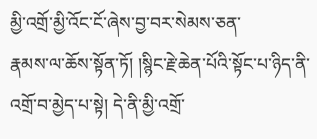མྱི་འགྲོ་མྱི་འོང་ངོ་ཞེས་བྱ་བར་སེམས་ཅན་
རྣམས་ལ་ཆོས་སྟོན་ཏོ། །སྙིང་རྗེ་ཆེན་པོའི་སྟོང་པ་ཉིད་ནི་འགྲོ་བ་མྱེད་པ་སྟེ། དེ་ནི་མྱི་འགྲོ་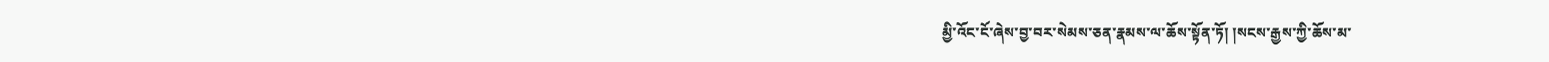མྱི་འོང་ངོ་ཞེས་བྱ་བར་སེམས་ཅན་རྣམས་ལ་ཆོས་སྟོན་ཏོ། །སངས་རྒྱས་ཀྱི་ཆོས་མ་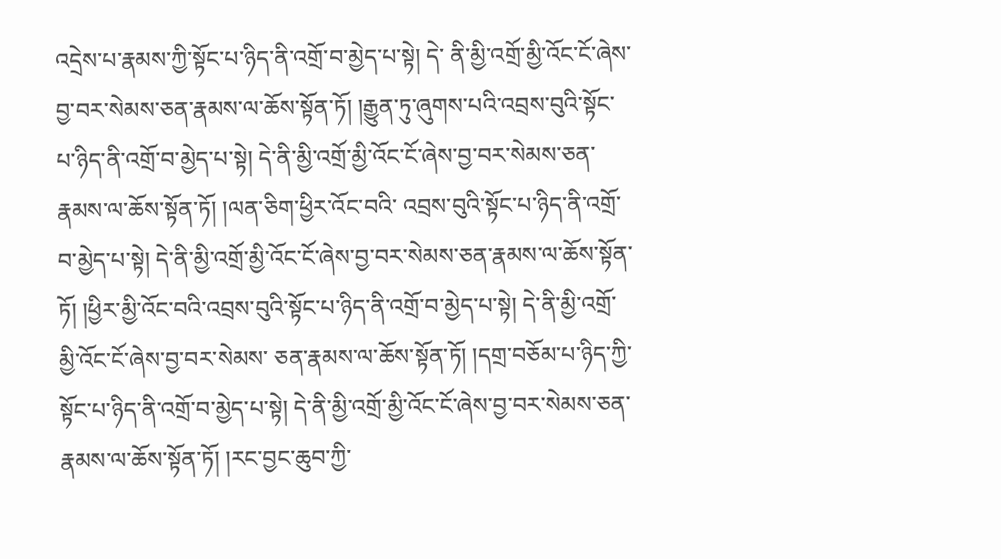འདྲེས་པ་རྣམས་ཀྱི་སྟོང་པ་ཉིད་ནི་འགྲོ་བ་མྱེད་པ་སྟེ། དེ་ ནི་མྱི་འགྲོ་མྱི་འོང་ངོ་ཞེས་བྱ་བར་སེམས་ཅན་རྣམས་ལ་ཆོས་སྟོན་ཏོ། །རྒྱུན་ཏུ་ཞུགས་པའི་འབྲས་བུའི་སྟོང་པ་ཉིད་ནི་འགྲོ་བ་མྱེད་པ་སྟེ། དེ་ནི་མྱི་འགྲོ་མྱི་འོང་ངོ་ཞེས་བྱ་བར་སེམས་ཅན་རྣམས་ལ་ཆོས་སྟོན་ཏོ། །ལན་ཅིག་ཕྱིར་འོང་བའི་ འབྲས་བུའི་སྟོང་པ་ཉིད་ནི་འགྲོ་བ་མྱེད་པ་སྟེ། དེ་ནི་མྱི་འགྲོ་མྱི་འོང་ངོ་ཞེས་བྱ་བར་སེམས་ཅན་རྣམས་ལ་ཆོས་སྟོན་ཏོ། །ཕྱིར་མྱི་འོང་བའི་འབྲས་བུའི་སྟོང་པ་ཉིད་ནི་འགྲོ་བ་མྱེད་པ་སྟེ། དེ་ནི་མྱི་འགྲོ་མྱི་འོང་ངོ་ཞེས་བྱ་བར་སེམས་ ཅན་རྣམས་ལ་ཆོས་སྟོན་ཏོ། །དགྲ་བཅོམ་པ་ཉིད་ཀྱི་སྟོང་པ་ཉིད་ནི་འགྲོ་བ་མྱེད་པ་སྟེ། དེ་ནི་མྱི་འགྲོ་མྱི་འོང་ངོ་ཞེས་བྱ་བར་སེམས་ཅན་རྣམས་ལ་ཆོས་སྟོན་ཏོ། །རང་བྱང་ཆུབ་ཀྱི་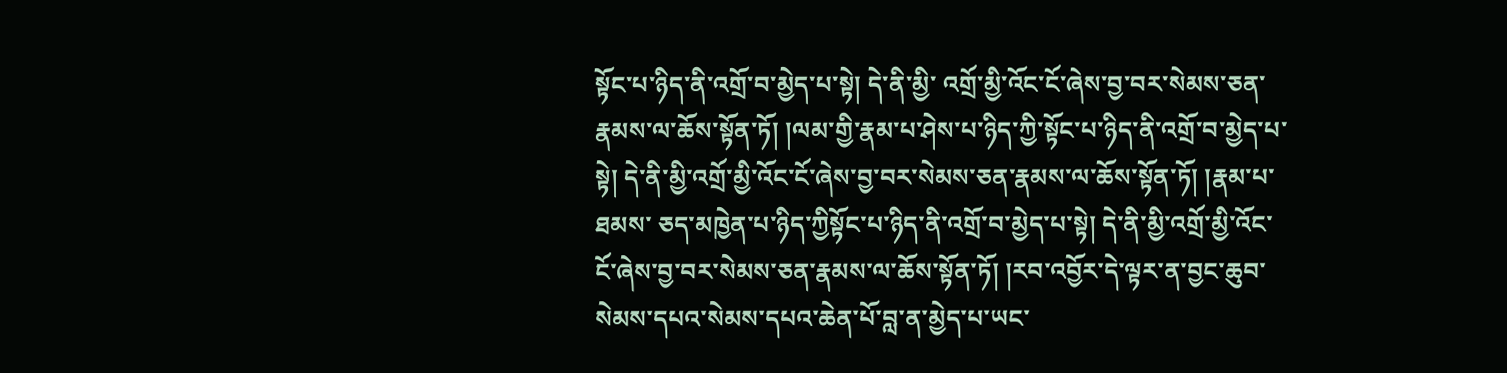སྟོང་པ་ཉིད་ནི་འགྲོ་བ་མྱེད་པ་སྟེ། དེ་ནི་མྱི་ འགྲོ་མྱི་འོང་ངོ་ཞེས་བྱ་བར་སེམས་ཅན་རྣམས་ལ་ཆོས་སྟོན་ཏོ། །ལམ་གྱི་རྣམ་པ་ཤེས་པ་ཉིད་ཀྱི་སྟོང་པ་ཉིད་ནི་འགྲོ་བ་མྱེད་པ་སྟེ། དེ་ནི་མྱི་འགྲོ་མྱི་འོང་ངོ་ཞེས་བྱ་བར་སེམས་ཅན་རྣམས་ལ་ཆོས་སྟོན་ཏོ། །རྣམ་པ་ཐམས་ ཅད་མཁྱེན་པ་ཉིད་ཀྱིསྟོང་པ་ཉིད་ནི་འགྲོ་བ་མྱེད་པ་སྟེ། དེ་ནི་མྱི་འགྲོ་མྱི་འོང་ངོ་ཞེས་བྱ་བར་སེམས་ཅན་རྣམས་ལ་ཆོས་སྟོན་ཏོ། །རབ་འབྱོར་དེ་ལྟར་ན་བྱང་ཆུབ་སེམས་དཔའ་སེམས་དཔའ་ཆེན་པོ་བླ་ན་མྱེད་པ་ཡང་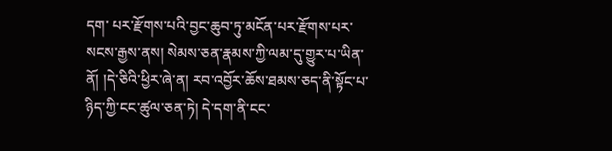དག་ པར་རྫོགས་པའི་བྱང་ཆུབ་ཏུ་མངོན་པར་རྫོགས་པར་སངས་རྒྱས་ནས། སེམས་ཅན་རྣམས་ཀྱི་ལམ་དུ་གྱུར་པ་ཡིན་ནོ། །དེ་ཅིའི་ཕྱིར་ཞེ་ན། རབ་འབྱོར་ཆོས་ཐམས་ཅད་ནི་སྟོང་པ་ཉིད་ཀྱི་ངང་ཚུལ་ཅན་ཏེ། དེ་དག་ནི་ངང་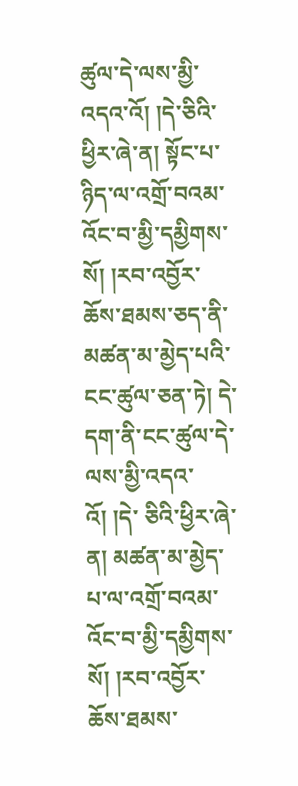ཚུལ་དེ་ལས་མྱི་འདའ་འོ། །དེ་ཅིའི་ཕྱིར་ཞེ་ན། སྟོང་པ་ཉིད་ལ་འགྲོ་བའམ་འོང་བ་མྱི་དམྱིགས་སོ། །རབ་འབྱོར་ཆོས་ཐམས་ཅད་ནི་མཚན་མ་མྱེད་པའི་ངང་ཚུལ་ཅན་ཏེ། དེ་དག་ནི་ངང་ཚུལ་དེ་ལས་མྱི་འདའ་འོ། །དེ་ ཅིའི་ཕྱིར་ཞེ་ན། མཚན་མ་མྱེད་པ་ལ་འགྲོ་བའམ་འོང་བ་མྱི་དམྱིགས་སོ། །རབ་འབྱོར་ཆོས་ཐམས་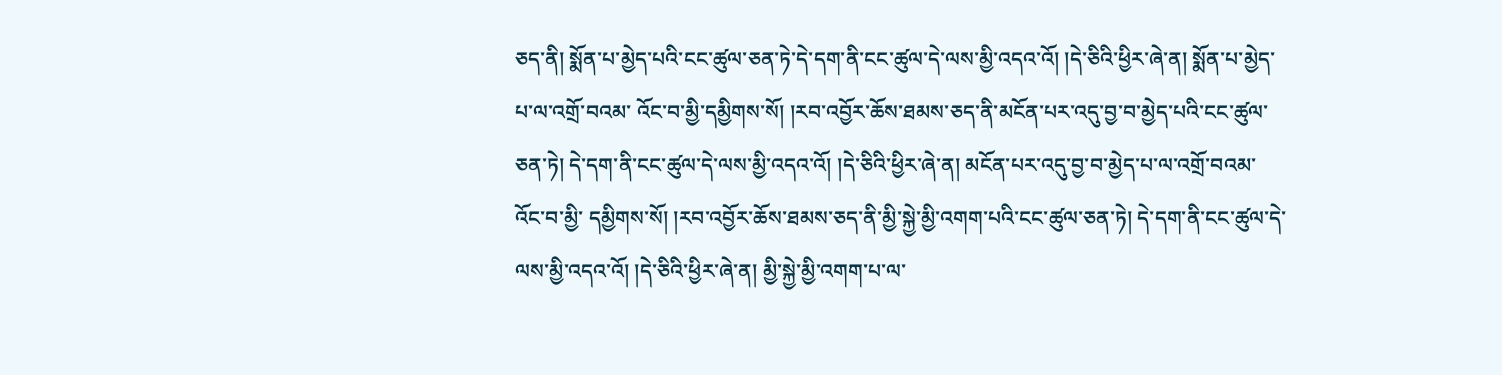ཅད་ནི། སྨོན་པ་མྱེད་པའི་ངང་ཚུལ་ཅན་ཏེ་དེ་དག་ནི་ངང་ཚུལ་དེ་ལས་མྱི་འདའ་འོ། །དེ་ཅིའི་ཕྱིར་ཞེ་ན། སྨོན་པ་མྱེད་པ་ལ་འགྲོ་བའམ་ འོང་བ་མྱི་དམྱིགས་སོ། །རབ་འབྱོར་ཆོས་ཐམས་ཅད་ནི་མངོན་པར་འདུ་བྱ་བ་མྱེད་པའི་ངང་ཚུལ་ཅན་ཏེ། དེ་དག་ནི་ངང་ཚུལ་དེ་ལས་མྱི་འདའ་འོ། །དེ་ཅིའི་ཕྱིར་ཞེ་ན། མངོན་པར་འདུ་བྱ་བ་མྱེད་པ་ལ་འགྲོ་བའམ་འོང་བ་མྱི་ དམྱིགས་སོ། །རབ་འབྱོར་ཆོས་ཐམས་ཅད་ནི་མྱི་སྐྱེ་མྱི་འགག་པའི་ངང་ཚུལ་ཅན་ཏེ། དེ་དག་ནི་ངང་ཚུལ་དེ་ལས་མྱི་འདའ་འོ། །དེ་ཅིའི་ཕྱིར་ཞེ་ན། མྱི་སྐྱེ་མྱི་འགག་པ་ལ་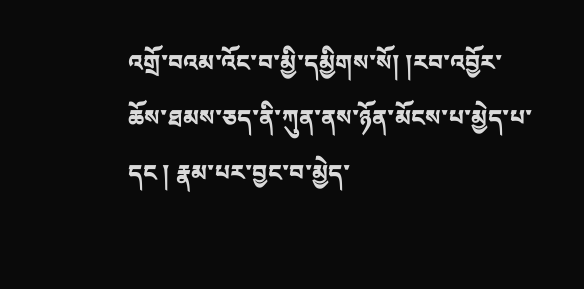འགྲོ་བའམ་འོང་བ་མྱི་དམྱིགས་སོ། །རབ་འབྱོར་ ཆོས་ཐམས་ཅད་ནི་ཀུན་ནས་ཉོན་མོངས་པ་མྱེད་པ་དང ། རྣམ་པར་བྱང་བ་མྱེད་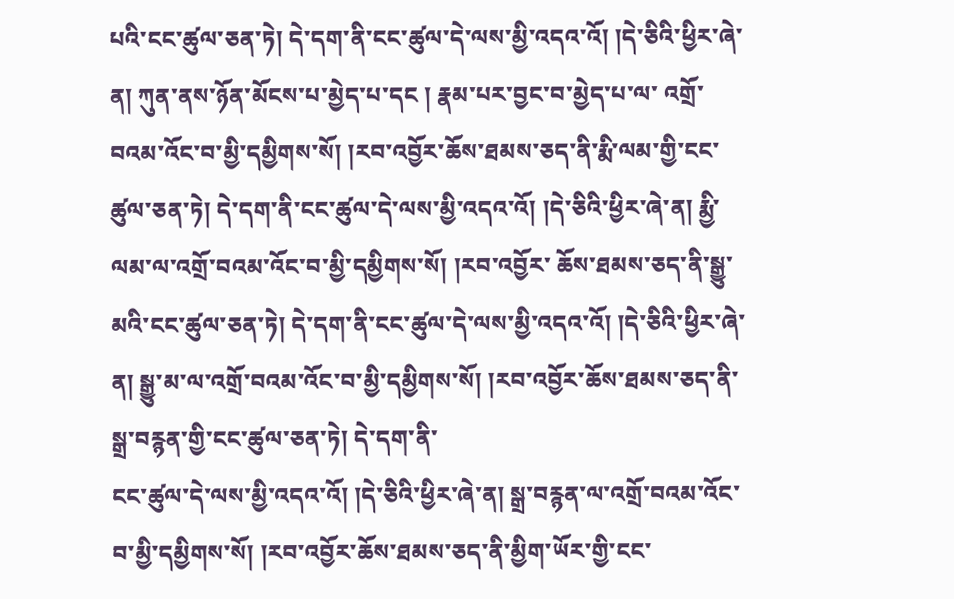པའི་ངང་ཚུལ་ཅན་ཏེ། དེ་དག་ནི་ངང་ཚུལ་དེ་ལས་མྱི་འདའ་འོ། །དེ་ཅིའི་ཕྱིར་ཞེ་ན། ཀུན་ནས་ཉོན་མོངས་པ་མྱེད་པ་དང ། རྣམ་པར་བྱང་བ་མྱེད་པ་ལ་ འགྲོ་བའམ་འོང་བ་མྱི་དམྱིགས་སོ། །རབ་འབྱོར་ཆོས་ཐམས་ཅད་ནི་རྨི་ལམ་གྱི་ངང་ཚུལ་ཅན་ཏེ། དེ་དག་ནི་ངང་ཚུལ་དེ་ལས་མྱི་འདའ་འོ། །དེ་ཅིའི་ཕྱིར་ཞེ་ན། རྨྱི་ལམ་ལ་འགྲོ་བའམ་འོང་བ་མྱི་དམྱིགས་སོ། །རབ་འབྱོར་ ཆོས་ཐམས་ཅད་ནི་སྒྱུ་མའི་ངང་ཚུལ་ཅན་ཏེ། དེ་དག་ནི་ངང་ཚུལ་དེ་ལས་མྱི་འདའ་འོ། །དེ་ཅིའི་ཕྱིར་ཞེ་ན། སྒྱུ་མ་ལ་འགྲོ་བའམ་འོང་བ་མྱི་དམྱིགས་སོ། །རབ་འབྱོར་ཆོས་ཐམས་ཅད་ནི་སྒྲ་བརྙན་གྱི་ངང་ཚུལ་ཅན་ཏེ། དེ་དག་ནི་
ངང་ཚུལ་དེ་ལས་མྱི་འདའ་འོ། །དེ་ཅིའི་ཕྱིར་ཞེ་ན། སྒྲ་བརྙན་ལ་འགྲོ་བའམ་འོང་བ་མྱི་དམྱིགས་སོ། །རབ་འབྱོར་ཆོས་ཐམས་ཅད་ནི་མྱིག་ཡོར་གྱི་ངང་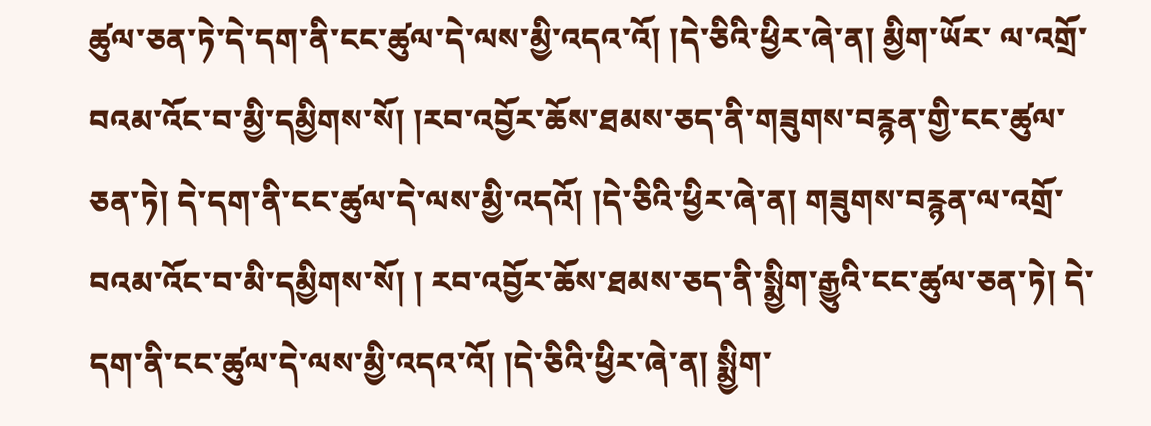ཚུལ་ཅན་ཏེ་དེ་དག་ནི་ངང་ཚུལ་དེ་ལས་མྱི་འདའ་འོ། །དེ་ཅིའི་ཕྱིར་ཞེ་ན། མྱིག་ཡོར་ ལ་འགྲོ་བའམ་འོང་བ་མྱི་དམྱིགས་སོ། །རབ་འབྱོར་ཆོས་ཐམས་ཅད་ནི་གཟུགས་བརྙན་གྱི་ངང་ཚུལ་ཅན་ཏེ། དེ་དག་ནི་ངང་ཚུལ་དེ་ལས་མྱི་འདའོ། །དེ་ཅིའི་ཕྱིར་ཞེ་ན། གཟུགས་བརྙན་ལ་འགྲོ་བའམ་འོང་བ་མི་དམྱིགས་སོ། ། རབ་འབྱོར་ཆོས་ཐམས་ཅད་ནི་སྨྱིག་རྒྱུའི་ངང་ཚུལ་ཅན་ཏེ། དེ་དག་ནི་ངང་ཚུལ་དེ་ལས་མྱི་འདའ་འོ། །དེ་ཅིའི་ཕྱིར་ཞེ་ན། སྨྱིག་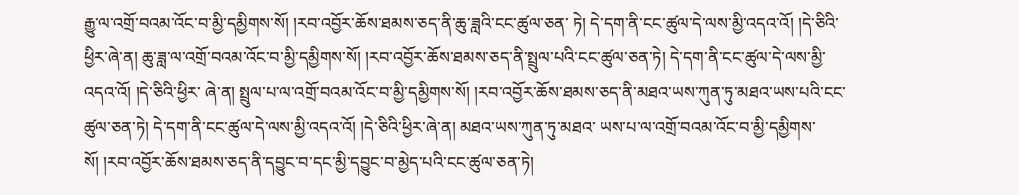རྒྱུ་ལ་འགྲོ་བའམ་འོང་བ་མྱི་དམྱིགས་སོ། །རབ་འབྱོར་ཆོས་ཐམས་ཅད་ནི་ཆུ་ཟླའི་ངང་ཚུལ་ཅན་ ཏེ། དེ་དག་ནི་ངང་ཚུལ་དེ་ལས་མྱི་འདའ་འོ། །དེ་ཅིའི་ཕྱིར་ཞེ་ན། ཆུ་ཟླ་ལ་འགྲོ་བའམ་འོང་བ་མྱི་དམྱིགས་སོ། །རབ་འབྱོར་ཆོས་ཐམས་ཅད་ནི་སྤྲུལ་པའི་ངང་ཚུལ་ཅན་ཏེ། དེ་དག་ནི་ངང་ཚུལ་དེ་ལས་མྱི་འདའ་འོ། །དེ་ཅིའི་ཕྱིར་ ཞེ་ན། སྤྲུལ་པ་ལ་འགྲོ་བའམ་འོང་བ་མྱི་དམྱིགས་སོ། །རབ་འབྱོར་ཆོས་ཐམས་ཅད་ནི་མཐའ་ཡས་ཀུན་ཏུ་མཐའ་ཡས་པའི་ངང་ཚུལ་ཅན་ཏེ། དེ་དག་ནི་ངང་ཚུལ་དེ་ལས་མྱི་འདའ་འོ། །དེ་ཅིའི་ཕྱིར་ཞེ་ན། མཐའ་ཡས་ཀུན་ཏུ་མཐའ་ ཡས་པ་ལ་འགྲོ་བའམ་འོང་བ་མྱི་དམྱིགས་སོ། །རབ་འབྱོར་ཆོས་ཐམས་ཅད་ནི་དབྱུང་བ་དང་མྱི་དབྱུང་བ་མྱེད་པའི་ངང་ཚུལ་ཅན་ཏེ།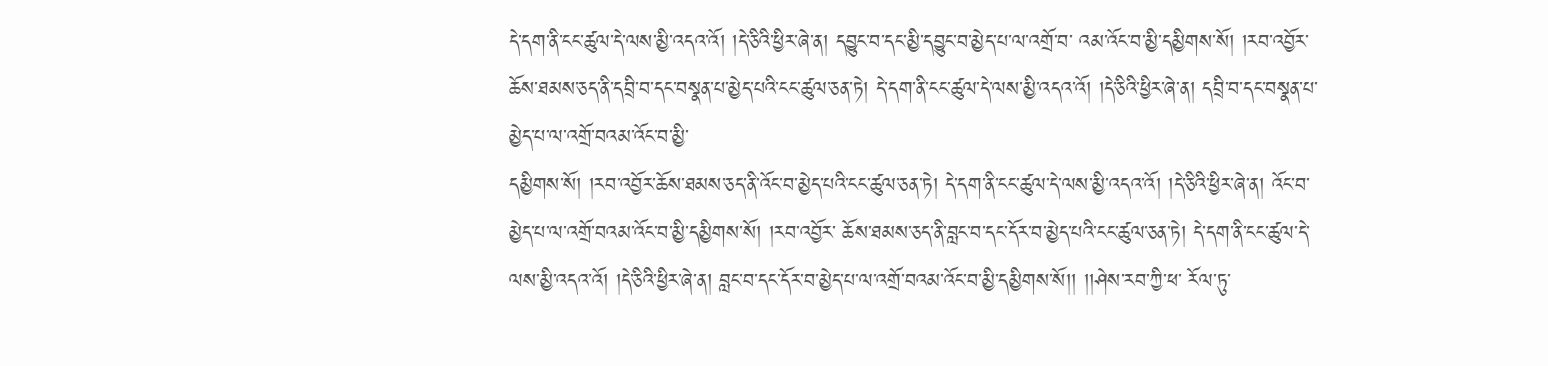དེ་དག་ནི་ངང་ཚུལ་དེ་ལས་མྱི་འདའ་འོ། །དེ་ཅིའི་ཕྱིར་ཞེ་ན། དབྱུང་བ་དང་མྱི་དབྱུང་བ་མྱེད་པ་ལ་འགྲོ་བ་ འམ་འོང་བ་མྱི་དམྱིགས་སོ། །རབ་འབྱོར་ཆོས་ཐམས་ཅད་ནི་དབྲི་བ་དང་བསྣན་པ་མྱེད་པའི་ངང་ཚུལ་ཅན་ཏེ། དེ་དག་ནི་ངང་ཚུལ་དེ་ལས་མྱི་འདའ་འོ། །དེ་ཅིའི་ཕྱིར་ཞེ་ན། དབྲི་བ་དང་བསྣན་པ་མྱེད་པ་ལ་འགྲོ་བའམ་འོང་བ་མྱི་
དམྱིགས་སོ། །རབ་འབྱོར་ཆོས་ཐམས་ཅད་ནི་འོང་བ་མྱེད་པའི་ངང་ཚུལ་ཅན་ཏེ། དེ་དག་ནི་ངང་ཚུལ་དེ་ལས་མྱི་འདའ་འོ། །དེ་ཅིའི་ཕྱིར་ཞེ་ན། འོང་བ་མྱེད་པ་ལ་འགྲོ་བའམ་འོང་བ་མྱི་དམྱིགས་སོ། །རབ་འབྱོར་ ཆོས་ཐམས་ཅད་ནི་བླང་བ་དང་དོར་བ་མྱེད་པའི་ངང་ཚུལ་ཅན་ཏེ། དེ་དག་ནི་ངང་ཚུལ་དེ་ལས་མྱི་འདའ་འོ། །དེ་ཅིའི་ཕྱིར་ཞེ་ན། བླང་བ་དང་དོར་བ་མྱེད་པ་ལ་འགྲོ་བའམ་འོང་བ་མྱི་དམྱིགས་སོ།། །།ཤེས་རབ་ཀྱི་ཕ་ རོལ་ཏུ་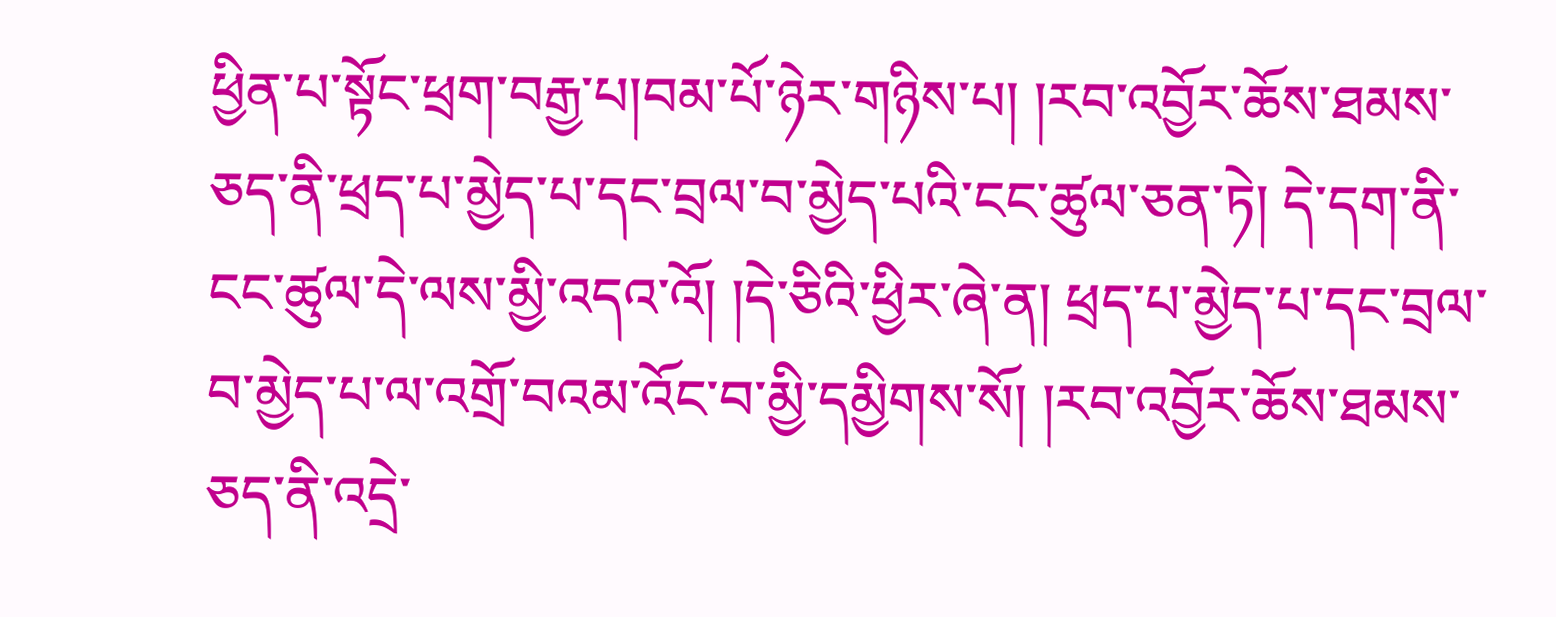ཕྱིན་པ་སྟོང་ཕྲག་བརྒྱ་པ།བམ་པོ་ཉེར་གཉིས་པ། །རབ་འབྱོར་ཆོས་ཐམས་ཅད་ནི་ཕྲད་པ་མྱེད་པ་དང་བྲལ་བ་མྱེད་པའི་ངང་ཚུལ་ཅན་ཏེ། དེ་དག་ནི་ངང་ཚུལ་དེ་ལས་མྱི་འདའ་འོ། །དེ་ཅིའི་ཕྱིར་ཞེ་ན། ཕྲད་པ་མྱེད་པ་དང་བྲལ་བ་མྱེད་པ་ལ་འགྲོ་བའམ་འོང་བ་མྱི་དམྱིགས་སོ། །རབ་འབྱོར་ཆོས་ཐམས་ཅད་ནི་འདྲེ་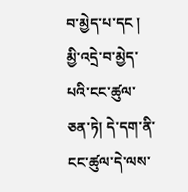བ་མྱེད་པ་དང ། མྱི་འདྲེ་བ་མྱེད་པའི་ངང་ཚུལ་ཅན་ཏེ། དེ་དག་ནི་ངང་ཚུལ་དེ་ལས་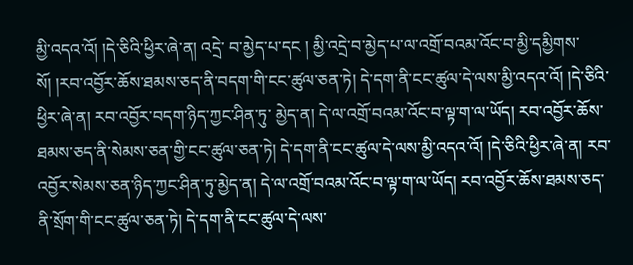མྱི་འདའ་འོ། །དེ་ཅིའི་ཕྱིར་ཞེ་ན། འདྲེ་ བ་མྱེད་པ་དང ། མྱི་འདྲེ་བ་མྱེད་པ་ལ་འགྲོ་བའམ་འོང་བ་མྱི་དམྱིགས་སོ། །རབ་འབྱོར་ཆོས་ཐམས་ཅད་ནི་བདག་གི་ངང་ཚུལ་ཅན་ཏེ། དེ་དག་ནི་ངང་ཚུལ་དེ་ལས་མྱི་འདའ་འོ། །དེ་ཅིའི་ཕྱིར་ཞེ་ན། རབ་འབྱོར་བདག་ཉིད་ཀྱང་ཤིན་ཏུ་ མྱེད་ན། དེ་ལ་འགྲོ་བའམ་འོང་བ་ལྟ་ག་ལ་ཡོད། རབ་འབྱོར་ཆོས་ཐམས་ཅད་ནི་སེམས་ཅན་གྱི་ངང་ཚུལ་ཅན་ཏེ། དེ་དག་ནི་ངང་ཚུལ་དེ་ལས་མྱི་འདའ་འོ། །དེ་ཅིའི་ཕྱིར་ཞེ་ན། རབ་འབྱོར་སེམས་ཅན་ཉིད་ཀྱང་ཤིན་ཏུ་མྱེད་ན། དེ་ལ་འགྲོ་བའམ་འོང་བ་ལྟ་ག་ལ་ཡོད། རབ་འབྱོར་ཆོས་ཐམས་ཅད་ནི་སྲོག་གི་ངང་ཚུལ་ཅན་ཏེ། དེ་དག་ནི་ངང་ཚུལ་དེ་ལས་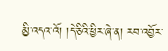མྱི་འདའ་འོ། །དེ་ཅིའི་ཕྱིར་ཞེ་ན། རབ་འབྱོར་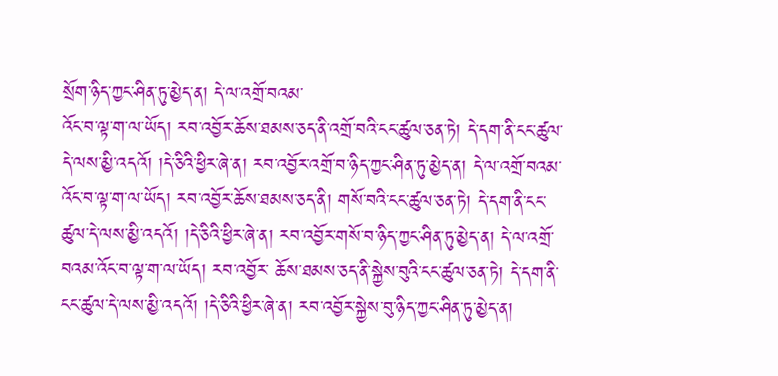སྲོག་ཉིད་ཀྱང་ཤིན་ཏུ་མྱེད་ན། དེ་ལ་འགྲོ་བའམ་
འོང་བ་ལྟ་ག་ལ་ཡོད། རབ་འབྱོར་ཆོས་ཐམས་ཅད་ནི་འགྲོ་བའི་ངང་ཚུལ་ཅན་ཏེ། དེ་དག་ནི་ངང་ཚུལ་དེ་ལས་མྱི་འདའོ། །དེ་ཅིའི་ཕྱིར་ཞེ་ན། རབ་འབྱོར་འགྲོ་བ་ཉིད་ཀྱང་ཤིན་ཏུ་མྱེད་ན། དེ་ལ་འགྲོ་བའམ་འོང་བ་ལྟ་ག་ལ་ཡོད། རབ་འབྱོར་ཆོས་ཐམས་ཅད་ནི། གསོ་བའི་ངང་ཚུལ་ཅན་ཏེ། དེ་དག་ནི་ངང་ཚུལ་དེ་ལས་མྱི་འདའོ། །དེ་ཅིའི་ཕྱིར་ཞེ་ན། རབ་འབྱོར་གསོ་བ་ཉིད་ཀྱང་ཤིན་ཏུ་མྱེད་ན། དེ་ལ་འགྲོ་བའམ་འོང་བ་ལྟ་ག་ལ་ཡོད། རབ་འབྱོར་ ཆོས་ཐམས་ཅད་ནི་སྐྱེས་བུའི་ངང་ཚུལ་ཅན་ཏེ། དེ་དག་ནི་ངང་ཚུལ་དེ་ལས་མྱི་འདའོ། །དེ་ཅིའི་ཕྱིར་ཞེ་ན། རབ་འབྱོར་སྐྱེས་བུ་ཉིད་ཀྱང་ཤིན་ཏུ་མྱེད་ན།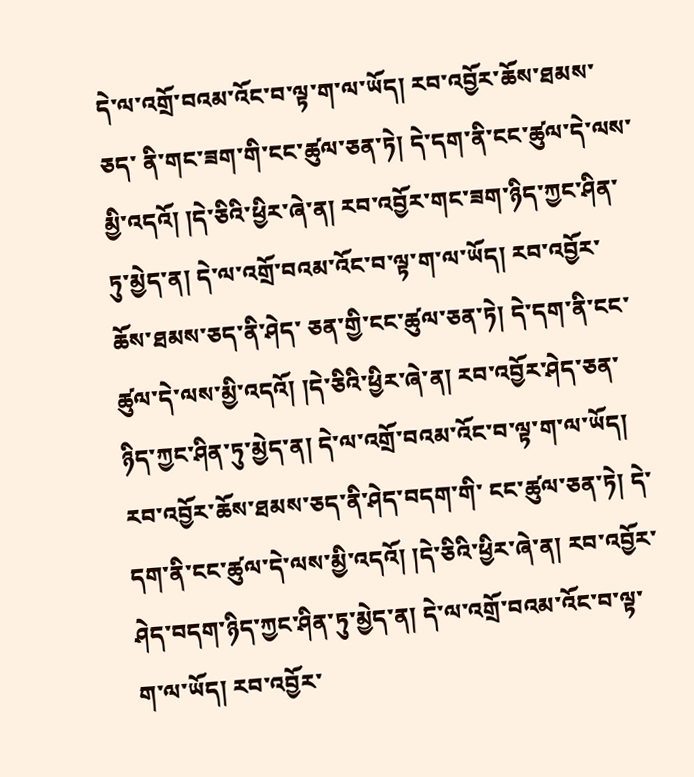དེ་ལ་འགྲོ་བའམ་འོང་བ་ལྟ་ག་ལ་ཡོད། རབ་འབྱོར་ཆོས་ཐམས་ཅད་ ནི་གང་ཟག་གི་ངང་ཚུལ་ཅན་ཏེ། དེ་དག་ནི་ངང་ཚུལ་དེ་ལས་མྱི་འདའོ། །དེ་ཅིའི་ཕྱིར་ཞེ་ན། རབ་འབྱོར་གང་ཟག་ཉིད་ཀྱང་ཤིན་ཏུ་མྱེད་ན། དེ་ལ་འགྲོ་བའམ་འོང་བ་ལྟ་ག་ལ་ཡོད། རབ་འབྱོར་ཆོས་ཐམས་ཅད་ནི་ཤེད་ ཅན་གྱི་ངང་ཚུལ་ཅན་ཏེ། དེ་དག་ནི་ངང་ཚུལ་དེ་ལས་མྱི་འདའོ། །དེ་ཅིའི་ཕྱིར་ཞེ་ན། རབ་འབྱོར་ཤེད་ཅན་ཉིད་ཀྱང་ཤིན་ཏུ་མྱེད་ན། དེ་ལ་འགྲོ་བའམ་འོང་བ་ལྟ་ག་ལ་ཡོད། རབ་འབྱོར་ཆོས་ཐམས་ཅད་ནི་ཤེད་བདག་གི་ ངང་ཚུལ་ཅན་ཏེ། དེ་དག་ནི་ངང་ཚུལ་དེ་ལས་མྱི་འདའོ། །དེ་ཅིའི་ཕྱིར་ཞེ་ན། རབ་འབྱོར་ཤེད་བདག་ཉིད་ཀྱང་ཤིན་ཏུ་མྱེད་ན། དེ་ལ་འགྲོ་བའམ་འོང་བ་ལྟ་ག་ལ་ཡོད། རབ་འབྱོར་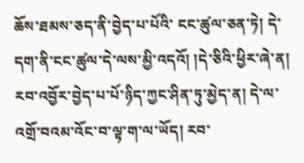ཆོས་ཐམས་ཅད་ནི་བྱེད་པ་པོའི་ ངང་ཚུལ་ཅན་ཏེ། དེ་དག་ནི་ངང་ཚུལ་དེ་ལས་མྱི་འདའོ། །དེ་ཅིའི་ཕྱིར་ཞེ་ན། རབ་འབྱོར་བྱེད་པ་པོ་ཉིད་ཀྱང་ཤིན་ཏུ་མྱེད་ན། དེ་ལ་འགྲོ་བའམ་འོང་བ་ལྟ་ག་ལ་ཡོད། རབ་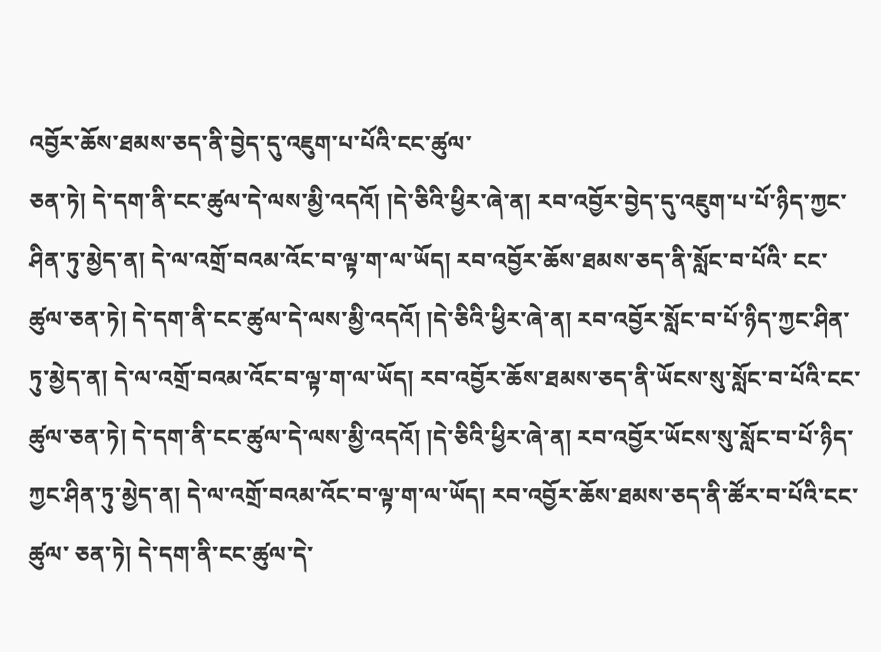འབྱོར་ཆོས་ཐམས་ཅད་ནི་བྱེད་དུ་འཇུག་པ་པོའི་ངང་ཚུལ་
ཅན་ཏེ། དེ་དག་ནི་ངང་ཚུལ་དེ་ལས་མྱི་འདའོ། །དེ་ཅིའི་ཕྱིར་ཞེ་ན། རབ་འབྱོར་བྱེད་དུ་འཇུག་པ་པོ་ཉིད་ཀྱང་ཤིན་ཏུ་མྱེད་ན། དེ་ལ་འགྲོ་བའམ་འོང་བ་ལྟ་ག་ལ་ཡོད། རབ་འབྱོར་ཆོས་ཐམས་ཅད་ནི་སློང་བ་པོའི་ ངང་ཚུལ་ཅན་ཏེ། དེ་དག་ནི་ངང་ཚུལ་དེ་ལས་མྱི་འདའོ། །དེ་ཅིའི་ཕྱིར་ཞེ་ན། རབ་འབྱོར་སློང་བ་པོ་ཉིད་ཀྱང་ཤིན་ཏུ་མྱེད་ན། དེ་ལ་འགྲོ་བའམ་འོང་བ་ལྟ་ག་ལ་ཡོད། རབ་འབྱོར་ཆོས་ཐམས་ཅད་ནི་ཡོངས་སུ་སློང་བ་པོའི་ངང་ ཚུལ་ཅན་ཏེ། དེ་དག་ནི་ངང་ཚུལ་དེ་ལས་མྱི་འདའོ། །དེ་ཅིའི་ཕྱིར་ཞེ་ན། རབ་འབྱོར་ཡོངས་སུ་སློང་བ་པོ་ཉིད་ཀྱང་ཤིན་ཏུ་མྱེད་ན། དེ་ལ་འགྲོ་བའམ་འོང་བ་ལྟ་ག་ལ་ཡོད། རབ་འབྱོར་ཆོས་ཐམས་ཅད་ནི་ཚོར་བ་པོའི་ངང་ཚུལ་ ཅན་ཏེ། དེ་དག་ནི་ངང་ཚུལ་དེ་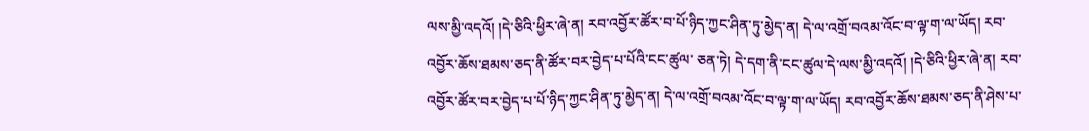ལས་མྱི་འདའོ། །དེ་ཅིའི་ཕྱིར་ཞེ་ན། རབ་འབྱོར་ཚོར་བ་པོ་ཉིད་ཀྱང་ཤིན་ཏུ་མྱེད་ན། དེ་ལ་འགྲོ་བའམ་འོང་བ་ལྟ་ག་ལ་ཡོད། རབ་འབྱོར་ཆོས་ཐམས་ཅད་ནི་ཚོར་བར་བྱེད་པ་པོའི་ངང་ཚུལ་ ཅན་ཏེ། དེ་དག་ནི་ངང་ཚུལ་དེ་ལས་མྱི་འདའོ། །དེ་ཅིའི་ཕྱིར་ཞེ་ན། རབ་འབྱོར་ཚོར་བར་བྱེད་པ་པོ་ཉིད་ཀྱང་ཤིན་ཏུ་མྱེད་ན། དེ་ལ་འགྲོ་བའམ་འོང་བ་ལྟ་ག་ལ་ཡོད། རབ་འབྱོར་ཆོས་ཐམས་ཅད་ནི་ཤེས་པ་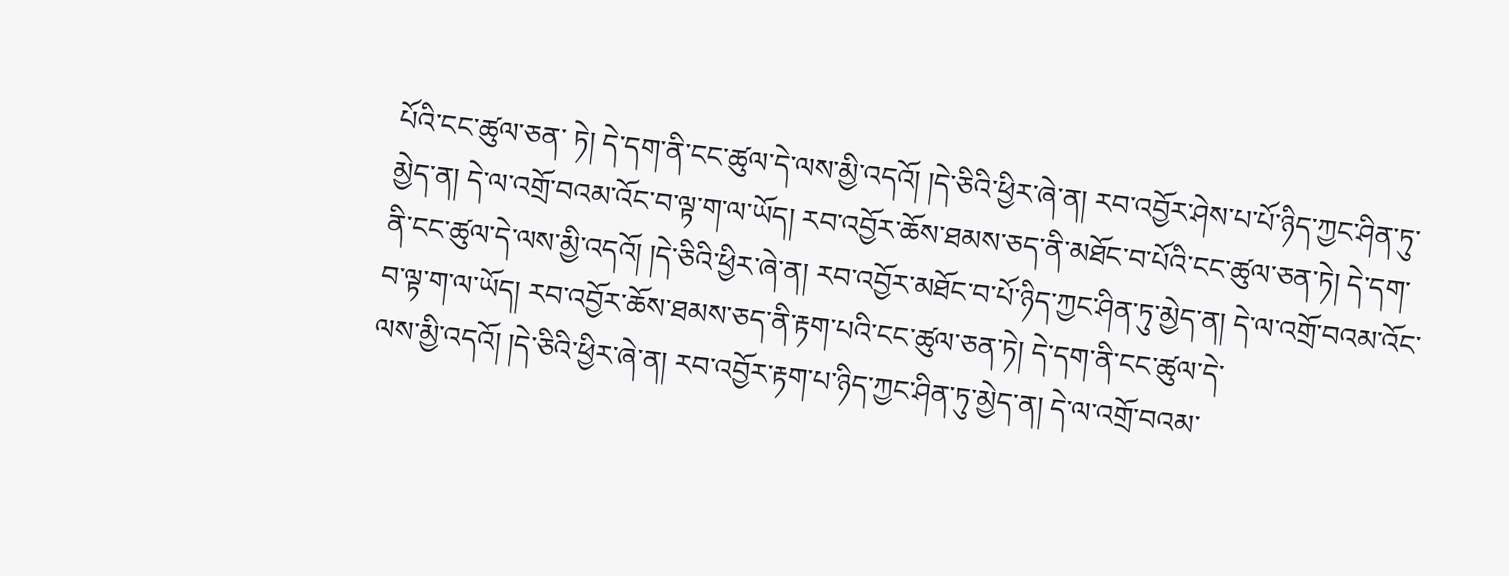པོའི་ངང་ཚུལ་ཅན་ ཏེ། དེ་དག་ནི་ངང་ཚུལ་དེ་ལས་མྱི་འདའོ། །དེ་ཅིའི་ཕྱིར་ཞེ་ན། རབ་འབྱོར་ཤེས་པ་པོ་ཉིད་ཀྱང་ཤིན་ཏུ་མྱེད་ན། དེ་ལ་འགྲོ་བའམ་འོང་བ་ལྟ་ག་ལ་ཡོད། རབ་འབྱོར་ཆོས་ཐམས་ཅད་ནི་མཐོང་བ་པོའི་ངང་ཚུལ་ཅན་ཏེ། དེ་དག་ ནི་ངང་ཚུལ་དེ་ལས་མྱི་འདའོ། །དེ་ཅིའི་ཕྱིར་ཞེ་ན། རབ་འབྱོར་མཐོང་བ་པོ་ཉིད་ཀྱང་ཤིན་ཏུ་མྱེད་ན། དེ་ལ་འགྲོ་བའམ་འོང་བ་ལྟ་ག་ལ་ཡོད། རབ་འབྱོར་ཆོས་ཐམས་ཅད་ནི་རྟག་པའི་ངང་ཚུལ་ཅན་ཏེ། དེ་དག་ནི་ངང་ཚུལ་དེ་
ལས་མྱི་འདའོ། །དེ་ཅིའི་ཕྱིར་ཞེ་ན། རབ་འབྱོར་རྟག་པ་ཉིད་ཀྱང་ཤིན་ཏུ་མྱེད་ན། དེ་ལ་འགྲོ་བའམ་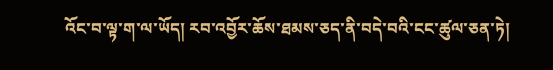འོང་བ་ལྟ་ག་ལ་ཡོད། རབ་འབྱོར་ཆོས་ཐམས་ཅད་ནི་བདེ་བའི་ངང་ཚུལ་ཅན་ཏེ།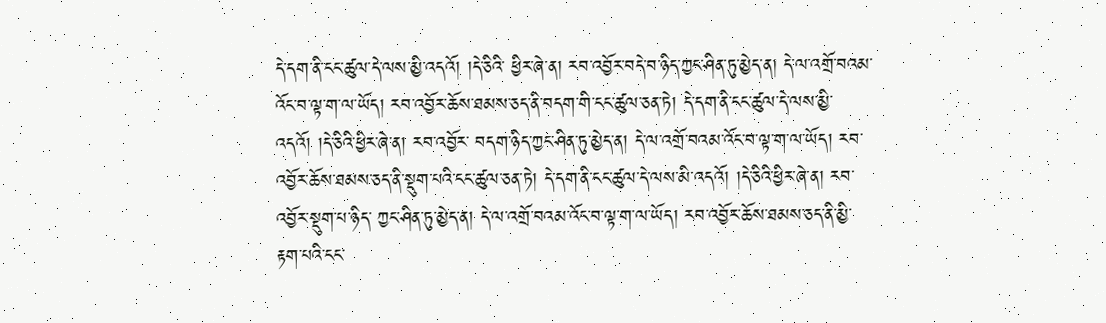དེ་དག་ནི་ངང་ཚུལ་དེ་ལས་མྱི་འདའོ། །དེ་ཅིའི་ ཕྱིར་ཞེ་ན། རབ་འབྱོར་བདེ་བ་ཉིད་ཀྱང་ཤིན་ཏུ་མྱེད་ན། དེ་ལ་འགྲོ་བའམ་འོང་བ་ལྟ་ག་ལ་ཡོད། རབ་འབྱོར་ཆོས་ཐམས་ཅད་ནི་བདག་གི་ངང་ཚུལ་ཅན་ཏེ། དེ་དག་ནི་ངང་ཚུལ་དེ་ལས་མྱི་འདའོ། །དེ་ཅིའི་ཕྱིར་ཞེ་ན། རབ་འབྱོར་ བདག་ཉིད་ཀྱང་ཤིན་ཏུ་མྱེད་ན། དེ་ལ་འགྲོ་བའམ་འོང་བ་ལྟ་ག་ལ་ཡོད། རབ་འབྱོར་ཆོས་ཐམས་ཅད་ནི་སྡུག་པའི་ངང་ཚུལ་ཅན་ཏེ། དེ་དག་ནི་ངང་ཚུལ་དེ་ལས་མི་འདའོ། །དེ་ཅིའི་ཕྱིར་ཞེ་ན། རབ་འབྱོར་སྡུག་པ་ཉིད་ ཀྱང་ཤིན་ཏུ་མྱེད་ན། དེ་ལ་འགྲོ་བའམ་འོང་བ་ལྟ་ག་ལ་ཡོད། རབ་འབྱོར་ཆོས་ཐམས་ཅད་ནི་མྱི་རྟག་པའི་ངང་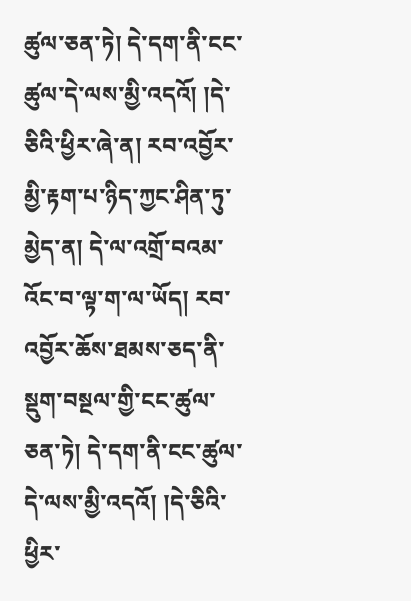ཚུལ་ཅན་ཏེ། དེ་དག་ནི་ངང་ཚུལ་དེ་ལས་མྱི་འདའོ། །དེ་ཅིའི་ཕྱིར་ཞེ་ན། རབ་འབྱོར་མྱི་རྟག་པ་ཉིད་ཀྱང་ཤིན་ཏུ་མྱེད་ན། དེ་ལ་འགྲོ་བའམ་འོང་བ་ལྟ་ག་ལ་ཡོད། རབ་འབྱོར་ཆོས་ཐམས་ཅད་ནི་སྡུག་བསྔལ་གྱི་ངང་ཚུལ་ཅན་ཏེ། དེ་དག་ནི་ངང་ཚུལ་དེ་ལས་མྱི་འདའོ། །དེ་ཅིའི་ཕྱིར་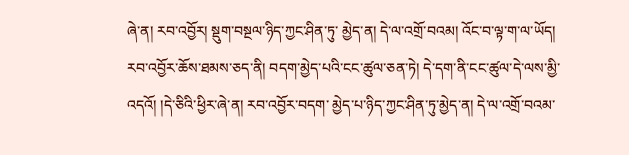ཞེ་ན། རབ་འབྱོར། སྡུག་བསྔལ་ཉིད་ཀྱང་ཤིན་ཏུ་ མྱེད་ན། དེ་ལ་འགྲོ་བའམ། འོང་བ་ལྟ་ག་ལ་ཡོད། རབ་འབྱོར་ཆོས་ཐམས་ཅད་ནི། བདག་མྱེད་པའི་ངང་ཚུལ་ཅན་ཏེ། དེ་དག་ནི་ངང་ཚུལ་དེ་ལས་མྱི་འདའོ། །དེ་ཅིའི་ཕྱིར་ཞེ་ན། རབ་འབྱོར་བདག་ མྱེད་པ་ཉིད་ཀྱང་ཤིན་ཏུ་མྱེད་ན། དེ་ལ་འགྲོ་བའམ་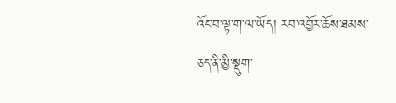འོང་བ་ལྟ་ག་ལ་ཡོད། རབ་འབྱོར་ཆོས་ཐམས་ཅད་ནི་མྱི་སྡུག་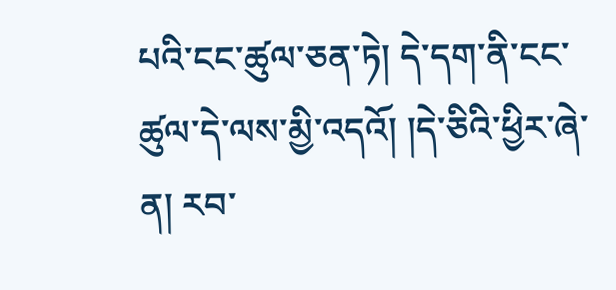པའི་ངང་ཚུལ་ཅན་ཏེ། དེ་དག་ནི་ངང་ཚུལ་དེ་ལས་མྱི་འདའོ། །དེ་ཅིའི་ཕྱིར་ཞེ་ན། རབ་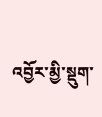འབྱོར་མྱི་སྡུག་